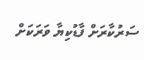ސަރުކާރަށް ފާޑުކިޔާ ވަރަކަށް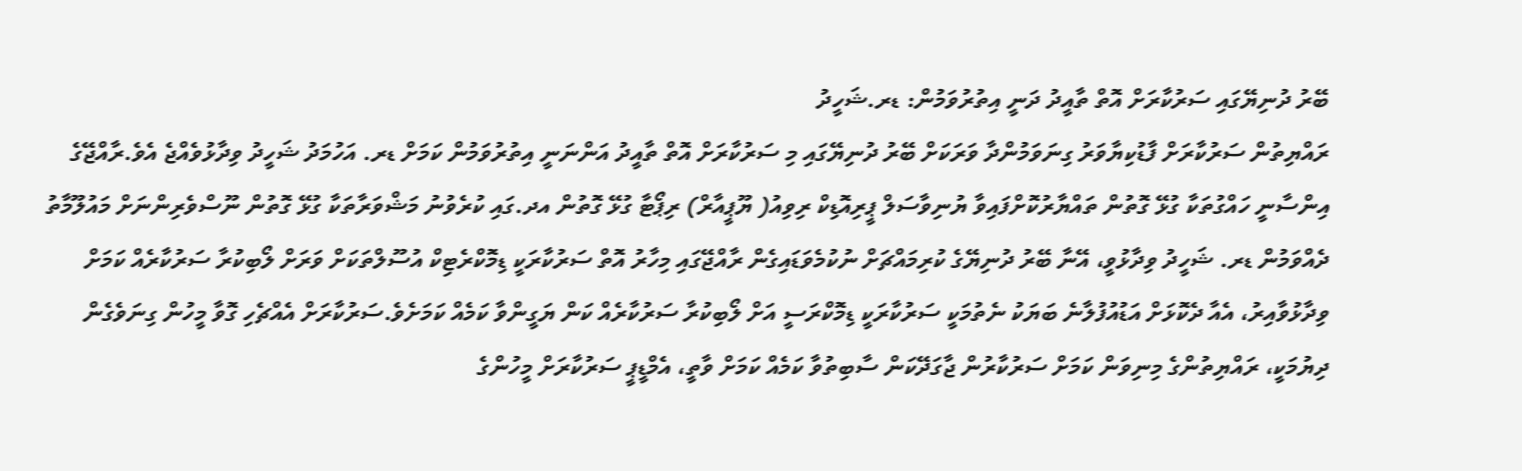ބޭރު ދުނިޔޭގައި ސަރުކާރަށް އޮތް ތާއީދު ދަނީ އިތުރުވަމުން: ޑރ.ޝަހީދު
ރައްޔިތުން ސަރުކާރަށް ފާޑުކިޔާވަރު ގިނަވަމުންދާ ވަރަކަށް ބޭރު ދުނިޔޭގައި މި ސަރުކާރަށް އޮތް ތާއީދު އަންނަނީ އިތުރުވަމުން ކަމަށް ޑރ. އަހުމަދު ޝަހީދު ވިދާޅުވެއްޖެ އެވެ.ރާއްޖޭގެ އިންސާނީ ހައްގުތަކާ ގުޅޭ ގޮތުން ތައްޔާރުކޮށްފައިވާ ޔުނިވާސަލް ޕީރިއޮޑިކް ރިވިއު( ޔޫޕީއާރް) ރިޕޯޓާ ގުޅޭ ގޮތުން އދ.ގައި ކުރެވުނު މަޝްވަރާތަކާ ގުޅޭ ގޮތުން ނޫސްވެރިންނަށް މައުލޫމާތު ދެއްވަމުން ޑރ. ޝަހީދު ވިދާޅުވީ، އޭނާ ބޭރު ދުނިޔޭގެ ކުރިމައްޗަށް ނުކުމެވަޑައިގެން ރާއްޖޭގައި މިހާރު އޮތް ސަރުކާރަކީ ޑިމޮކްރެޓިކް އުސޫލްތަކަށް ވަރަށް ލޯބިކުރާ ސަރުކާރެއް ކަމަށް ވިދާޅުވާއިރު، އެއާ ދެކޮޅަށް އަޑުއުފުލާނެ ބަޔަކު ނެތުމަކީ ސަރުކާރަކީ ޑިމޮކްރަސީ އަށް ލޯބިކުރާ ސަރުކާރެއް ކަން ޔަގީންވާ ކަމެއް ކަމަށެވެ.ސަރުކާރަށް އެއްޗެހި ގޮވާ މީހުން ގިނަވެގެން ދިޔުމަކީ، ރައްޔިތުންގެ މިނިވަން ކަމަށް ސަރުކާރުން ޖާގަދޭކަން ސާބިތުވާ ކަމެއް ކަމަށް ވާތީ، އެމްޑީޕީ ސަރުކާރަށް މީހުންގެ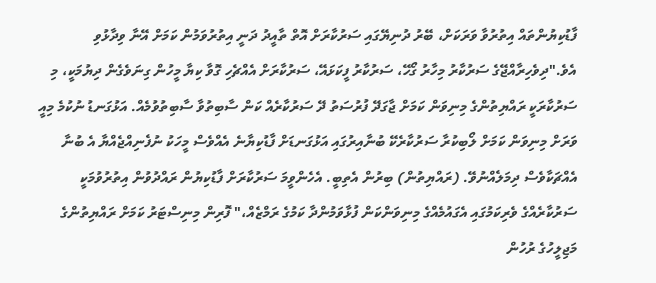ފާޑުކިޔުންތައް އިތުރުވާ ވަރަކަށް، ބޭރު ދުނިޔޭގައި ސަރުކާރަށް އޮތް ތާއީދު ދަނީ އިތުރުވަމުން ކަމަށް އޭނާ ވިދާޅުވި އެވެ."ދިވެހިރާއްޖޭގެ ސަރުކާރު މިހާރު ގޯހޭ، ސަރުކާރު ފީކަޅައޭ، ސަރުކާރަށް އެއްޗެހި ގޮވާ ކިޔާ މީހުން ގިނަވެގެން ދިޔުމަކީ، މި ސަރުކާރަކީ ރައްޔިތުންގެ މިނިވަން ކަމަށް ޖާގަދޭ ފުރުސަތު ދޭ ސަރުކާރެއް ކަން ސާބިތުވާ ސާބިތުވުމެއް. އަޅުގަނޑު ނުކުމެ މިއީ ވަރަށް މިނިވަން ކަމަށް ލޯބިކުރާ ސަރުކާރެކޭ ބުނާއިރުގައި އަޅުގަނޑަށް ފާޑުކިޔާނެ އެއްވެސް މީހަކު ނުފެނިއްޖެއްޔާ އެ ބުނާ އެއްޗަކާވެސް ދިމަލެއްނުވޭ. (ރައްޔިތުން) ބިރުން އެތިބީ. އެހެންވީމަ ސަރުކާރަށް ފާޑުކިޔުން ރައްދުވުން އިތުރުވުމަކީ ސަރުކާރެއްގެ ވެރިކަމުގައި އެގައުމެއްގެ މިނިވަންކަން ފުޅާވަމުންދާ ކަމުގެ ރަމްޒެއް،" ފޮރިން މިނިސްޓަރު ކަމަށް ރައްޔިތުންގެ މަޖިލީހުގެ ރުހުން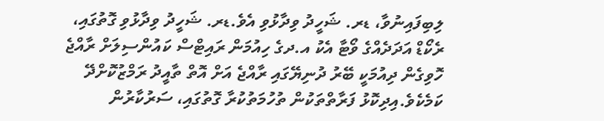ލިބިފައިނުވާ، ޑރ. ޝަހީދު ވިދާޅުވި އެވެ.ޑރ. ޝަހީދު ވިދާޅުވި ގޮތުގައި، ރެކޯޑް އަދަދެއްގެ ވޯޓާ އެކު އ.ދގެ ހިއުމަން ރައިޓްސް ކައުންސިލަށް ރާއްޖެ ހޮވިގެން ދިއުމަކީ ބޭރު ދުނިޔޭގައި ރާއްޖެ އަށް އޮތް ތާއީދު ރަމްޒުކޮށްދޭ ކަމެކެވެ.އިދިކޮޅު ފަރާތްތަކުން ތުހުމަތުކުރާ ގޮތުގައި، ސަރުކާރުން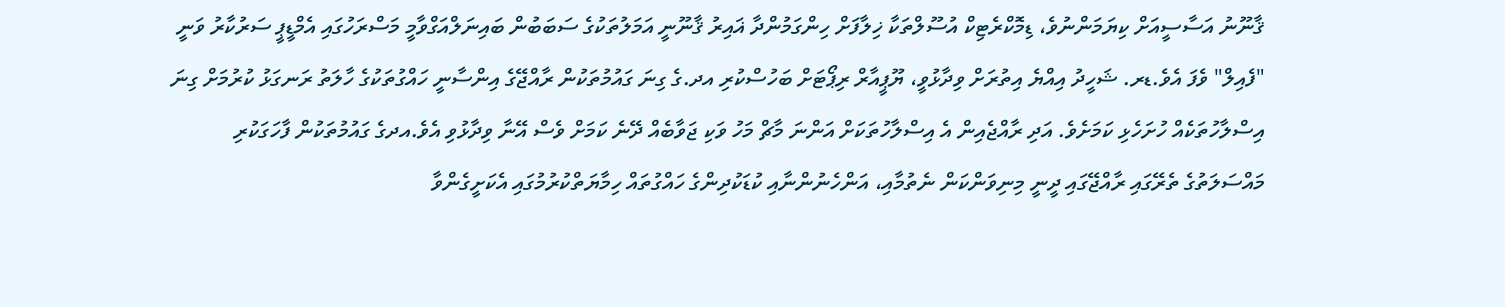ޤާނޫނު އަސާސީއަށް ކިޔަމަންނުވެ، ޑިމޮކްރެޓިކް އުސޫލްތަކާ ޚިލާފަށް ހިންގަމުންދާ ޣައިރު ޤާނޫނީ އަމަލުތަކުގެ ސަބަބުން ބައިނަލްއަގްވާމީ މަސްރަހުގައި އެމްޑީޕީ ސަރުކާރު ވަނީ "ފެއިލް" ވެފަ އެވެ.ޑރ. ޝަހީދު އިއްޔެ އިތުރަށް ވިދާޅުވީ، ޔޫޕީއާރް ރިޕޯޓަށް ބަހުސްކުރި އދ.ގެ ގިނަ ގައުމުތަކުން ރާއްޖޭގެ އިންސާނީ ހައްގުތަކުގެ ހާލަތު ރަނގަޅު ކުރުމަށް ގިނަ އިސްލާހުތަކެއް ހުށަހެޅި ކަމަށެވެ. އަދި ރާއްޖެއިން އެ އިސްލާހުތަކަށް އަންނަ މާޗް މަހު ވަކި ޖަވާބެއް ދޭނެ ކަމަށް ވެސް އޭނާ ވިދާޅުވި އެވެ.އދގެ ގައުމުތަކުން ފާހަގަކުރި މައްސަލަތުގެ ތެރޭގައި ރާއްޖޭގައި ދީނީ މިނިވަންކަން ނެތުމާއި، އަންހެނުންނާއި ކުޑަކުދިންގެ ހައްގުތައް ހިމާޔަތްކުރުމުގައި އެކަށީގެންވާ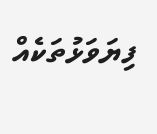ފިޔަވަޅުތަކެއް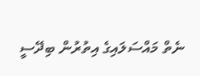ނެތް މައްސަލައިގެ އިތުރުން ބިދޭސީ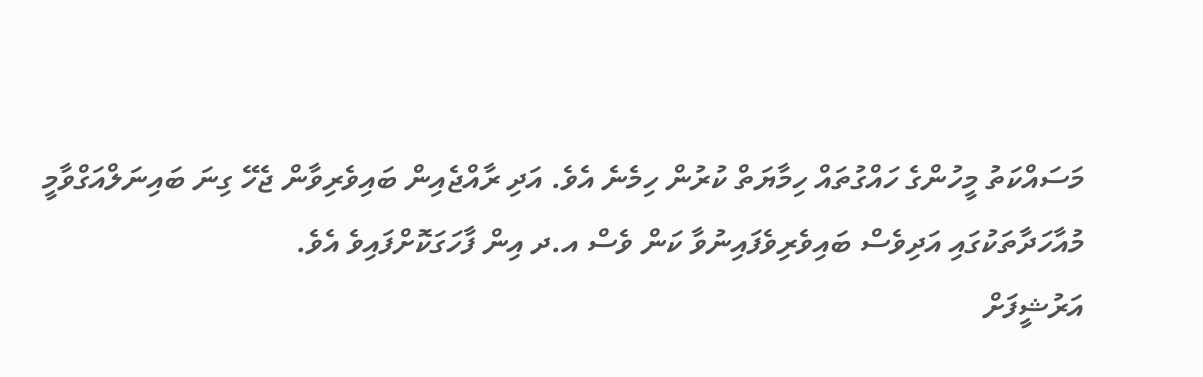މަސައްކަތު މީހުންގެ ހައްގުތައް ހިމާޔަތް ކުރުން ހިމެނެ އެވެ. އަދި ރާއްޖެއިން ބައިވެރިވާން ޖެހޭ ގިނަ ބައިނަލްއަގްވާމީ މުއާހަދާތަކުގައި އަދިވެސް ބައިވެރިވެފައިނުވާ ކަން ވެސް އ.ދ އިން ފާހަގަކޮށްފައިވެ އެވެ.
އަރުޝީފަށް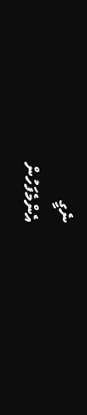ނެގީ
އެންމެފަހުން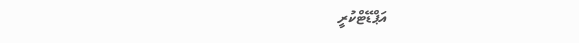އަޕްޑޭޓްކުރީ